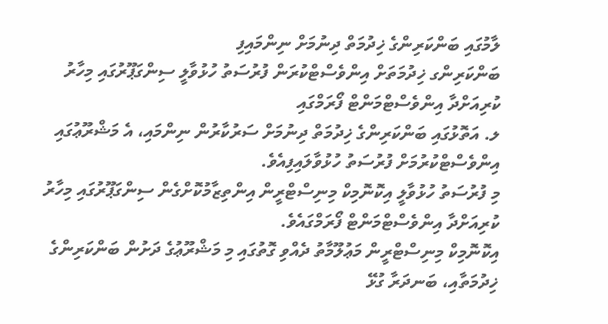ލާމުގައި ބަންކަރިންގެ ޚިދުމަތް ދިނުމަށް ނިންމައިފި
ބަންކަރިންގ ޚިދުމަތަށް އިންވެސްޓްކުރަން ފުރުސަތު ހުޅުވާލީ ސިންގަޕޫރުގައި މިހާރު ކުރިއަށްދާ އިންވެސްޓްމަންޓް ފޯރަމްގައި
ލ. އަތޮޅުގައި ބަންކަރިންގެ ޚިދުމަތް ދިނުމަށް ސަރުކާރުން ނިންމައި، އެ މަޝްރޫޢުގައި އިންވެސްޓްކުރުމަށް ފުރުސަތު ހުޅުވާލައިފިއެވެ.
މި ފުރުސަތު ހުޅުވާލީ އިކޮނޮމިކް މިނިސްޓްރީން އިންތިޒާމުކޮށްގެން ސިންގަޕޫރުގައި މިހާރު ކުރިއަށްދާ އިންވެސްޓްމަންޓް ފޯރަމްގައެވެ.
އިކޮނޮމިކް މިނިސްޓްރީން މަޢުލޫމާތު ދެއްވި ގޮތުގައި މި މަޝްރޫޢުގެ ދަށުން ބަންކަރިންގެ ޚިދުމަތާއި، ބަނދަރާ ގުޅޭ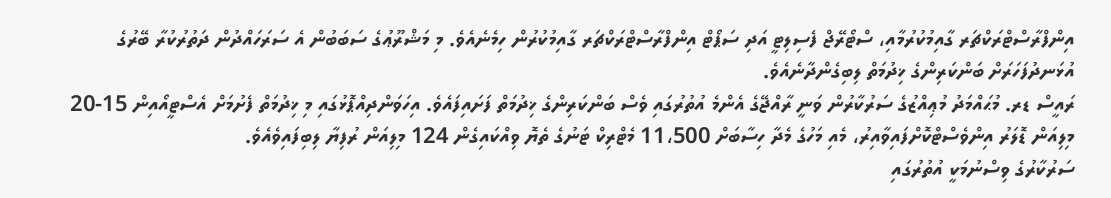އިންފްރާސްޓްރަކްޗަރ ގާއިމުކުރުމާއި، ސްޓޯރޭޖް ފެސިލިޓީ އަދި ސަޕޯޓް އިންފްރާސްޓްރަކްޗަރ ގާއިމުކުރުން ހިމެނެއެވެ. މި މަޝްރޫޢުގެ ސަބަބުން އެ ސަރަހައްދުން ދަތުރުކުރާ ބޭރުގެ އުޅަނދުފަހަރަށް ބަންކަރިންގެ ޚިދުމަތް ލިބިގެންދާނެއެވެ.
ރައީސް ޑރ. މުޙައްމަދު މުޢިއްޒުގެ ސަރުކާރުން ވަނީ ރާއްޖޭގެ އެންމެ އުތުރުގައި ވެސް ބަންކަރިންގެ ޚިދުމަތް ފަށައިފައެވެ. އިހަވަންދިއްޕޮޅުގައި މި ޚިދުމަތް ފެށުމަށް އެސްޓީއޯއިން 15-20 މިލިއަން ޑޮލަރު އިންވެސްޓްކޮށްފައިވާއިރު، މެއި މަހުގެ މެދާ ހިސާބަށް 11،500 މެޓްރިކް ޓަނުގެ ތެޔޮ ވިއްކައިގެން 124 މިލިއަން ރުފިޔާ ލިބިފައިވެއެވެ.
ސަރުކާރުގެ ވިސްނުމަކީ އުތުރުގައި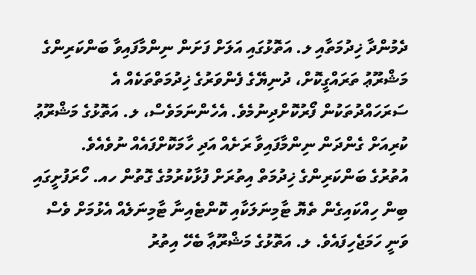ދެމުންދާ ޚިދުމަތާއި ލ. އަތޮޅުގައި އަލަށް ފަށަން ނިންމާފައިވާ ބަންކަރިންގެ މަޝްރޫޢު ތަރައްގީކޮށް، ދުނިޔޭގެ ފެންވަރުގެ ޚިދުމަތްތަކެއް އެ ސަރަހައްދުތަކުން ފޯރުކޮށްދިނުމެވެ. އެހެންނަމަވެސް، ލ. އަތޮޅުގެ މަޝްރޫޢު ކުރިއަށް ގެންދަން ނިންމާފައިވާ ރަށެއް އަދި ހާމަކޮށްފައެއް ނުވެއެވެ.
އުތުރުގެ ބަންކަރިންގެ ޚިދުމަތް އިތުރަށް ފުޅާކުރުމުގެ ގޮތުން ހއ. ހޯރަފުށީގައި ބިން ހިއްކައިގެން ތެޔޮ ޓާމިނަލަކާއި ކޮންޓެއިނާ ޓާމިނަލެއް އެޅުމަށް ވެސް ވަނީ ހަމަޖެހިފައެވެ. ލ. އަތޮޅުގެ މަޝްރޫޢާ ބެހޭ އިތުރު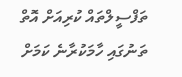ތަފްސީލްތައް ކުރިއަށް އޮތް ތަނުގައި ހާމަކުރާނެ ކަމަށް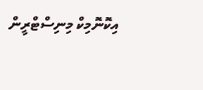އިކޮނޮމިކް މިނިސްޓްރީން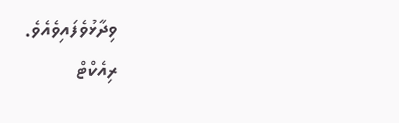ވިދާޅުވެފައިވެއެވެ.
ރިއެކްޓް